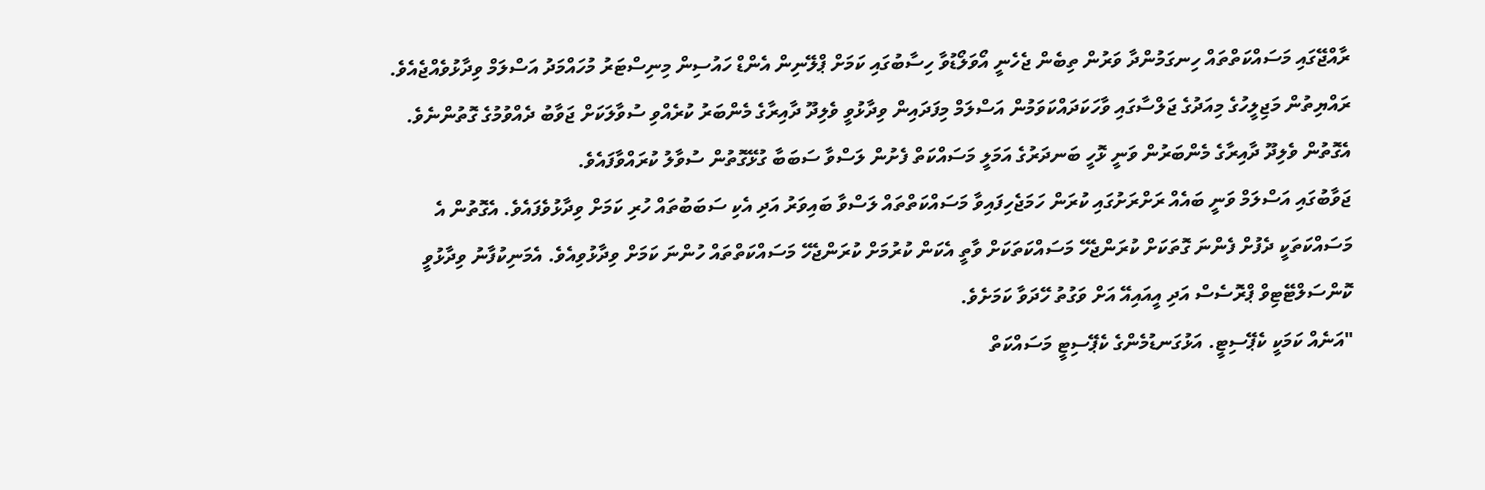ރާއްޖޭގައި މަސައްކަތްތައް ހިނގަމުންދާ ވަރުން ތިބެން ޖެހެނީ އޯވަލޯޑުވާ ހިސާބުގައި ކަމަށް ޕްލޭނިން އެންޑް ހައުސިން މިނިސްޓަރު މުހައްމަދު އަސްލަމް ވިދާޅުވެއްޖެއެވެ.
ރައްޔިތުން މަޖިލީހުގެ މިއަދުގެ ޖަލްސާގައި ވާހަކަދައްކަވަމުން އަސްލަމް މިފަދައިން ވިދާޅުވީ ވެލިދޫ ދާއިރާގެ މެންބަރު ކުރެއްވި ސުވާލަކަށް ޖަވާބު ދެއްވުމުގެ ގޮތުންނެވެ. އެގޮތުން ވެލިދޫ ދާއިރާގެ މެންބަރުން ވަނީ ޅޮހީ ބަނދަރުގެ އަމަލީ މަސައްކަތް ފެށުން ލަސްވާ ސަބަބާ ގުޅޭގޮތުން ސުވާލު ކުރައްވާފައެވެ.
ޖަވާބުގައި އަސްލަމް ވަނީ ބައެއް ރަށްރަށުގައި ކުރަން ހަމަޖެހިފައިވާ މަސައްކަތްތައް ލަސްވާ ބައިވަރު އަދި އެކި ސަބަބުތައް ހުރި ކަމަށް ވިދާޅުވެފައެވެ. އެގޮތުން އެ މަސައްކަތަކީ ދެފުށް ފެންނަ ގޮތަކަށް ކުރަންޖެހޭ މަސައްކަތަކަށް ވާތީ އެކަން ކުރުމަށް ކުރަންޖެހޭ މަސައްކަތްތައް ހުންނަ ކަމަށް ވިދާޅުވިއެވެ. އެމަނިކުފާނު ވިދާޅުވީ ކޮންސަލްޓޭޓިވް ޕްރޮސެސް އަދި އީއައިއޭ އަށް ވަގުތު ހޭދަވާ ކަމަށެވެ.
"އަނެއް ކަމަކީ ކެޕޭސިޓީ. އަޅުގަނޑުމެންގެ ކެޕޭސިޓީ މަސައްކަތް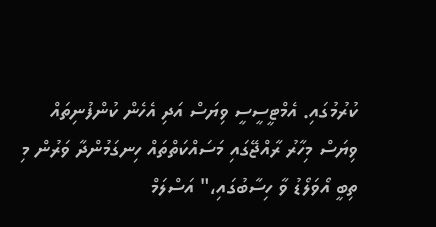ކުރުމުގައި. އެމްޓީސީސީ ވިޔަސް އަދި އެހެން ކުންފުނިތައް ވިޔަސް މިހާރު ރާއްޖޭގައި މަސައްކަތްތައް ހިނގަމުންދާ ވަރުން މި ތިބީ އޯވަލޯޑު ވާ ހިސާބުގައި،" އަސްލަމް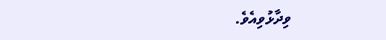ވިދާޅުވިއެވެ.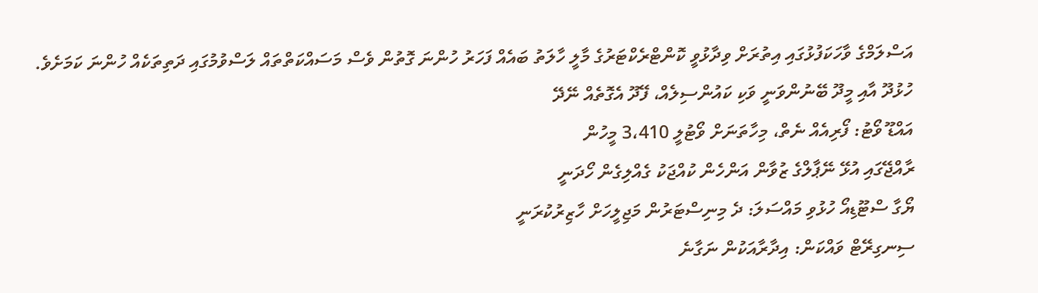އަސްލަމްގެ ވާހަކަފުޅުގައި އިތުރަށް ވިދާޅުވީ ކޮންޓްރެކްޓަރުގެ މާލީ ހާލަތު ބައެއް ފަހަރު ހުންނަ ގޮތުން ވެސް މަސައްކަތްތައް ލަސްވުމުގައި ދަތިތަކެއް ހުންނަ ކަމަށެވެ.
ހުޅުދޫ އާއި މީދޫ ބޭނުންވަނީ ވަކި ކައުންސިލެއް، ފޭދޫ އެގޮތެއް ނޭދޭ
އައްޑޫ ވޯޓު: ފޯރިއެއް ނެތް، މިހާތަނަށް ވޯޓުލީ 3،410 މީހުން
ރާއްޖޭގައި އުޅޭ ނޭޕާލްގެ ޒުވާން އަންހެން ކުއްޖަކު ގެއްލިގެން ހޯދަނީ
ޔޯގާ ސްޓޫޑިއޯ ހުޅުވި މައްސަލަ: ދެ މިނިސްޓަރުން މަޖިލީހަށް ހާޒިރުކުރަނީ
ސިނގިރޭޓް ވައްކަން: އިދާރާއަކުން ނަގާނެ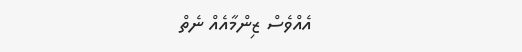އެއްވެސް ޒިންމާއެއް ނެތް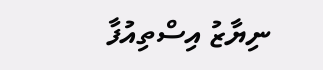ނިޔާޒު އިސްތިއުފާ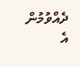ދެއްވުމުން އެ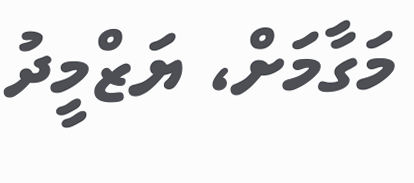މަގާމަށް، ޔަޒްމީދު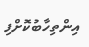އިންތިހާބުކޮށްފި